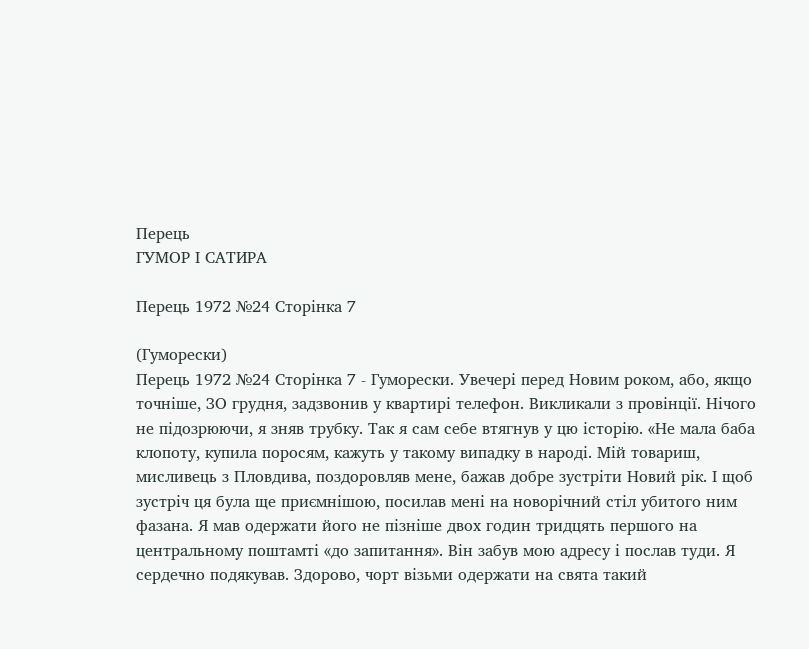Перець
ГУМОР І САТИРА

Перець 1972 №24 Сторінка 7

(Гуморески)
Перець 1972 №24 Сторінка 7 - Гуморески. Увечері перед Новим роком, або, якщо точніше, ЗО грудня, задзвонив у квартирі телефон. Викликали з провінції. Нічого не підозрюючи, я зняв трубку. Так я сам себе втягнув у цю історію. «Не мала баба клопоту, купила поросям, кажуть у такому випадку в народі. Мій товариш, мисливець з Пловдива, поздоровляв мене, бажав добре зустріти Новий рік. І щоб зустріч ця була ще приємнішою, посилав мені на новорічний стіл убитого ним фазана. Я мав одержати його не пізніше двох годин тридцять першого на центральному поштамті «до запитання». Він забув мою адресу і послав туди. Я сердечно подякував. Здорово, чорт візьми одержати на свята такий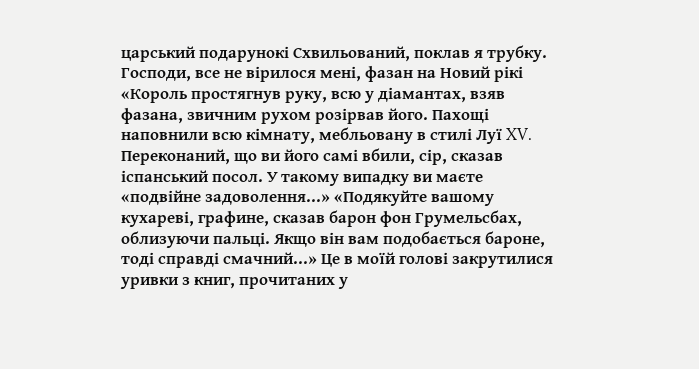царський подарунокі Схвильований, поклав я трубку. Господи, все не вірилося мені, фазан на Новий рікі «Король простягнув руку, всю у діамантах, взяв фазана, звичним рухом розірвав його. Пахощі наповнили всю кімнату, мебльовану в стилі Луї XV. Переконаний, що ви його самі вбили, сір, сказав іспанський посол. У такому випадку ви маєте «подвійне задоволення...» «Подякуйте вашому кухареві, графине, сказав барон фон Грумельсбах, облизуючи пальці. Якщо він вам подобається бароне, тоді справді смачний...» Це в моїй голові закрутилися уривки з книг, прочитаних у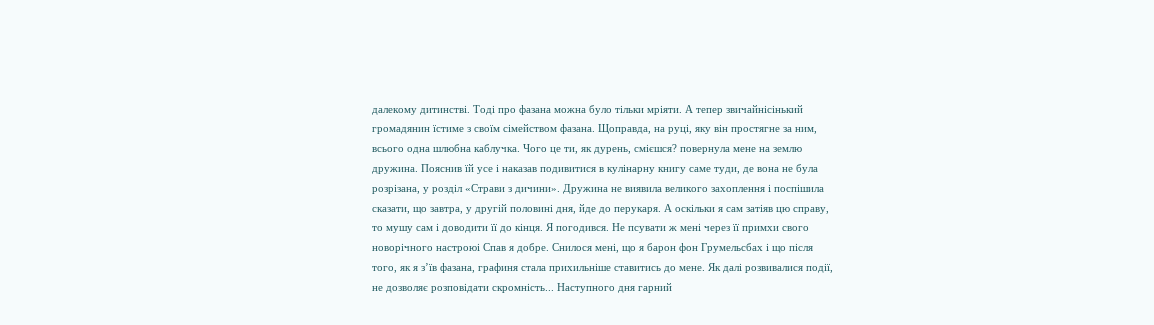далекому дитинстві. Тоді про фазана можна було тільки мріяти. А тепер звичайнісінький громадянин їстиме з своїм сімейством фазана. Щоправда, на руці, яку він простягне за ним, всього одна шлюбна каблучка. Чого це ти, як дурень, смієшся? повернула мене на землю дружина. Пояснив їй усе і наказав подивитися в кулінарну книгу саме туди, де вона не була розрізана, у розділ «Страви з дичини». Дружина не виявила великого захоплення і поспішила сказати, що завтра, у другій половині дня, йде до перукаря. А оскільки я сам затіяв цю справу, то мушу сам і доводити її до кінця. Я погодився. Не псувати ж мені через її примхи свого новорічного настроюі Спав я добре. Снилося мені, що я барон фон Грумельсбах і що після того, як я з’їв фазана, графиня стала прихильніше ставитись до мене. Як далі розвивалися події, не дозволяє розповідати скромність... Наступного дня гарний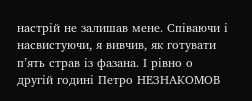настрій не залишав мене. Співаючи і насвистуючи, я вивчив, як готувати п’ять страв із фазана. І рівно о другій годині Петро НЕЗНАКОМОВ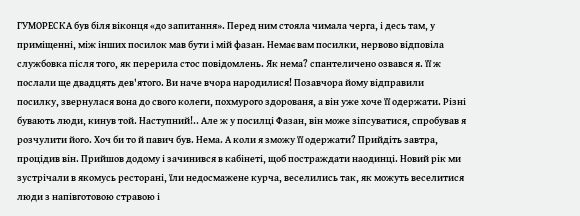ГУМОРЕСКА був біля віконця «до запитання». Перед ним стояла чимала черга, і десь там, у приміщенні, між інших посилок мав бути і мій фазан. Немає вам посилки, нервово відповіла службовка після того, як перерила стос повідомлень. Як нема? спантеличено озвався я. її ж послали ще двадцять дев'ятого. Ви наче вчора народилися! Позавчора йому відправили посилку, звернулася вона до свого колеги, похмурого здорованя, а він уже хоче її одержати. Різні бувають люди, кинув той. Наступний!.. Але ж у посилці Фазан, він може зіпсуватися, спробував я розчулити його. Хоч би то й павич був. Нема. А коли я зможу її одержати? Прийдіть завтра, процідив він. Прийшов додому і зачинився в кабінеті, щоб постраждати наодинці. Новий рік ми зустрічали в якомусь ресторані, їли недосмажене курча, веселились так, як можуть веселитися люди з напівготовою стравою і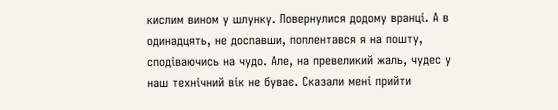кислим вином у шлунку. Повернулися додому вранці. А в одинадцять, не доспавши, поплентався я на пошту, сподіваючись на чудо. Але, на превеликий жаль, чудес у наш технічний вік не буває. Сказали мені прийти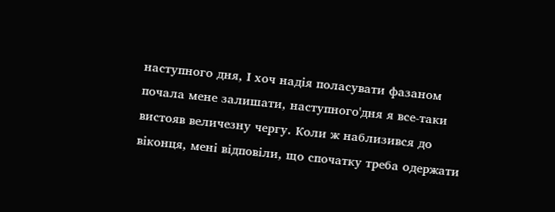наступного дня, І хоч надія поласувати фазаном почала мене залишати, наступного'дня я все-таки вистояв величезну чергу. Коли ж наблизився до віконця, мені відповіли, що спочатку треба одержати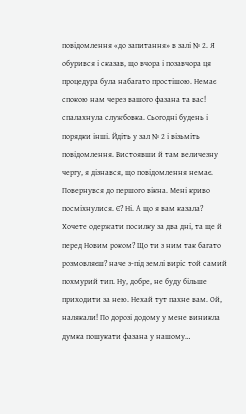повідомлення «до запитання» в залі № 2. Я обурився і сказав, що вчора і позавчора ця процедура була набагато простішою. Немає спокою нам через вашого фазана та вас! спалахнула службовка. Сьогодні будень і порядки інші. Йдіть у зал № 2 і візьміть повідомлення. Вистоявши й там величезну чергу, я дізнався, що повідомлення немає. Повернувся до першого вікна. Мені криво посміхнулися. Є? Ні. А що я вам казала? Хочете одержати посилку за два дні, та ще й перед Новим роком? Що ти з ним так багато розмовляєш? наче з-під землі виріс той самий похмурий тип. Ну, добре, не буду більше приходити за нею. Нехай тут пахне вам. Ой, налякали! По дорозі додому у мене виникла думка пошукати фазана у нашому…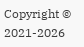Copyright © 2021-2026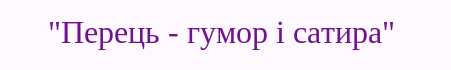"Перець - гумор і сатира"